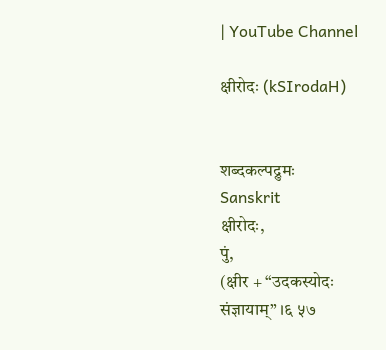| YouTube Channel

क्षीरोदः (kSIrodaH)


शब्दकल्पद्रुमः
Sanskrit
क्षीरोदः,
पुं,
(क्षीर + “उदकस्योदः संज्ञायाम्” ।६ ५७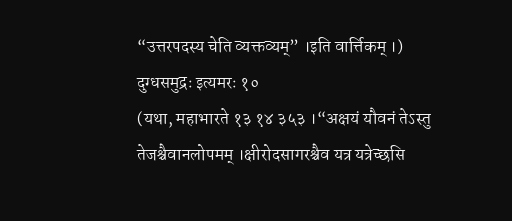“उत्तरपदस्य चेति व्यक्तव्यम्” ।इति वार्त्तिकम् ।) दुग्धसमुद्रः इत्यमरः १०
(यथा, महाभारते १३ १४ ३५३ ।“अक्षयं यौवनं तेऽस्तु तेजश्चैवानलोपमम् ।क्षीरोदसागरश्चैव यत्र यत्रेच्छसि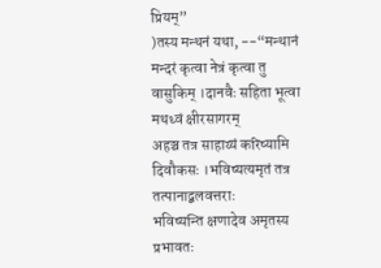प्रियम्”
)तस्य मन्थनं यथा, --“मन्थानं मन्दरं कृत्वा नेत्रं कृत्वा तु वासुकिम् ।दानवैः सहिता भूत्वा मथध्वं क्षीरसागरम्
अहञ्च तत्र साहाय्यं करिष्यामि दिवौकसः ।भविष्यत्यमृतं तत्र तत्पानाद्बलवत्तराः
भविष्यन्ति क्षणादेव अमृतस्य प्रभावतः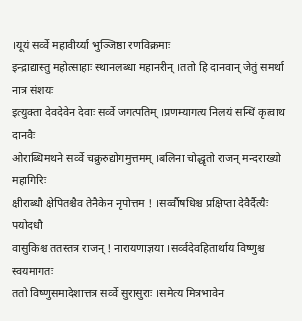।यूयं सर्व्वे महावीर्य्या भुञ्जिष्ठा रणविक्रमाः
इन्द्राद्यास्तु महोत्साहाः स्थानलब्धा महानरीन् ।ततो हि दानवान् जेतुं समर्था नात्र संशयः
इत्युक्ता देवदेवेन देवाः सर्व्वे जगत्पतिम् ।प्रणम्यागत्य निलयं सन्धिं कृत्वाथ दानवैः
ओराब्धिमथने सर्व्वे चक्रुरुद्योगमुत्तमम् ।बलिना चोद्धृतो राजन् मन्दराख्यो महागिरिः
क्षीराब्धौ क्षेपितश्चैव तेनैकेन नृपोत्तम ! ।सर्व्वौषधिश्च प्रक्षिप्ता देवैर्दैत्यैः पयोदधौ
वासुकिश्च ततस्तत्र राजन् ! नारायणाज्ञया ।सर्व्वदेवहितार्थाय विष्णुश्च स्वयमागतः
ततो विष्णुसमादेशात्तत्र सर्व्वे सुरासुराः ।समेत्य मित्रभावेन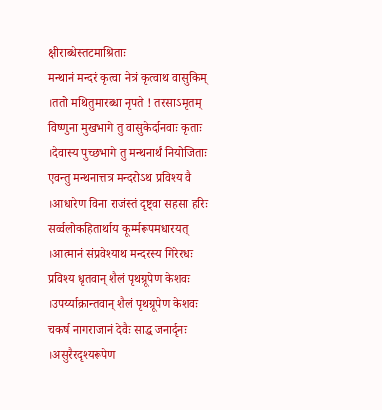क्षीराब्धेस्तटमाश्रिताः
मन्थानं मन्दरं कृत्वा नेत्रं कृत्वाथ वासुकिम् ।ततो मथितुमारब्धा नृपते ! तरसाऽमृतम्
विष्णुना मुखभागे तु वासुकेर्दानवाः कृताः ।देवास्य पुच्छभागे तु मन्थनार्थं नियोजिताः
एवन्तु मन्थनात्तत्र मन्दरोऽथ प्रविश्य वै ।आधारेण विना राजंस्तं दृष्ट्वा सहसा हरिः
सर्व्वलोकहितार्थाय कूर्म्मरूपमधारयत् ।आत्मानं संप्रवेश्याथ मन्दरस्य गिरेरधः
प्रविश्य धृतवान् शैलं पृथग्रूपेण केशवः ।उपर्य्याक्रान्तवान् शैलं पृथग्रूपेण केशवः
चकर्ष नागराजानं देवैः साद्ध जनार्दृनः ।असुरैरदृश्यरूपेण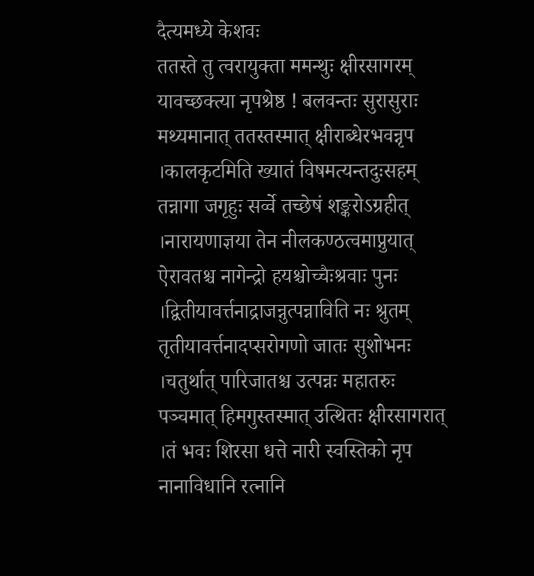दैत्यमध्ये केशवः
ततस्ते तु त्वरायुक्ता ममन्थुः क्षीरसागरम्
यावच्छक्त्या नृपश्रेष्ठ ! बलवन्तः सुरासुराः
मथ्यमानात् ततस्तस्मात् क्षीराब्धेरभवन्नृप ।कालकृटमिति ख्यातं विषमत्यन्तदुःसहम्
तन्नागा जगृहुः सर्व्वे तच्छेषं शङ्करोऽग्रहीत् ।नारायणाज्ञया तेन नीलकण्ठत्वमाप्नुयात्
ऐरावतश्च नागेन्द्रो हयश्चोच्चैःश्रवाः पुनः ।द्वितीयावर्त्तनाद्राजन्नुत्पन्नाविति नः श्रुतम्
तृतीयावर्त्तनादप्सरोगणो जातः सुशोभनः ।चतुर्थात् पारिजातश्च उत्पन्नः महातरुः
पञ्चमात् हिमगुस्तस्मात् उत्थितः क्षीरसागरात् ।तं भवः शिरसा धत्ते नारी स्वस्तिको नृप
नानाविधानि रत्नानि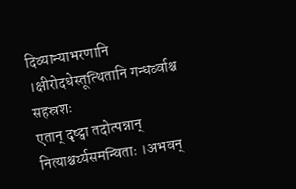दिव्यान्याभरणानि ।क्षीरोदधेस्तूत्थितानि गन्धर्व्वाश्च सहस्रशः
एतान् दृष्ट्वा तदोत्पन्नान् नित्याश्चर्य्यसमन्विताः ।अभवन्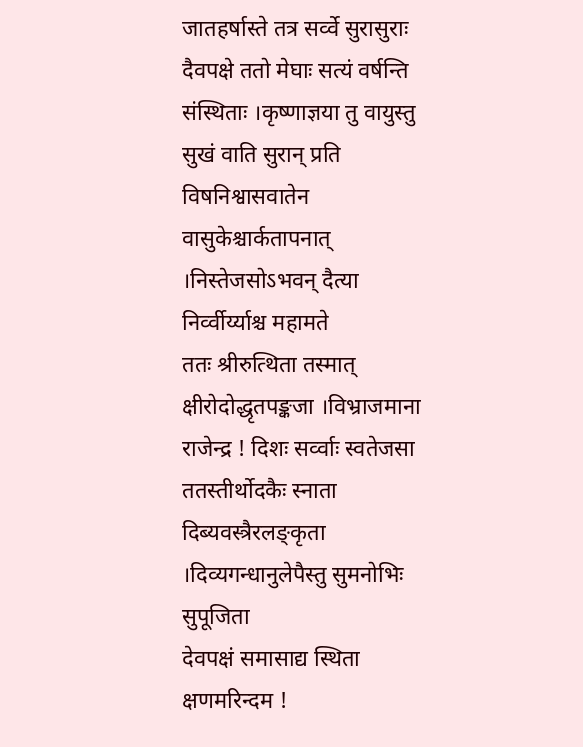जातहर्षास्ते तत्र सर्व्वे सुरासुराः
दैवपक्षे ततो मेघाः सत्यं वर्षन्ति संस्थिताः ।कृष्णाज्ञया तु वायुस्तु सुखं वाति सुरान् प्रति
विषनिश्वासवातेन वासुकेश्चार्कतापनात् ।निस्तेजसोऽभवन् दैत्या निर्व्वीर्य्याश्च महामते
ततः श्रीरुत्थिता तस्मात् क्षीरोदोद्धृतपङ्कजा ।विभ्राजमाना राजेन्द्र ! दिशः सर्व्वाः स्वतेजसा
ततस्तीर्थोदकैः स्नाता दिब्यवस्त्रैरलङ्कृता ।दिव्यगन्धानुलेपैस्तु सुमनोभिः सुपूजिता
देवपक्षं समासाद्य स्थिता क्षणमरिन्दम !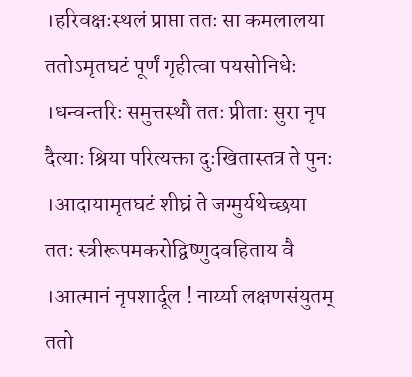।हरिवक्षःस्थलं प्राप्ता ततः सा कमलालया
ततोऽमृतघटं पूर्णं गृहीत्वा पयसोनिधेः ।धन्वन्तरिः समुत्तस्थौ ततः प्रीताः सुरा नृप
दैत्याः श्रिया परित्यक्ता दुःखितास्तत्र ते पुनः ।आदायामृतघटं शीघ्रं ते जग्मुर्यथेच्छया
ततः स्त्रीरूपमकरोद्विष्णुदवहिताय वै ।आत्मानं नृपशार्दूल ! नार्य्या लक्षणसंयुतम्
ततो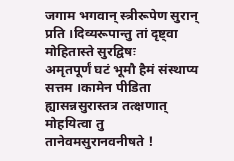जगाम भगवान् स्त्रीरूपेण सुरान् प्रति ।दिव्यरूपान्तु तां दृष्ट्वा मोहितास्ते सुरद्विषः
अमृतपूर्णं घटं भूमौ हैमं संस्थाप्य सत्तम ।कामेन पीडिता ह्यासन्नसुरास्तत्र तत्क्षणात्
मोहयित्वा तु तानेवमसुरानवनीषते !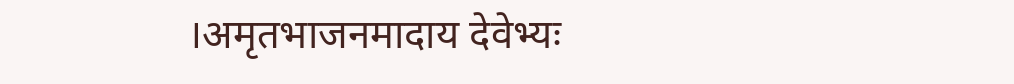।अमृतभाजनमादाय देवेभ्यः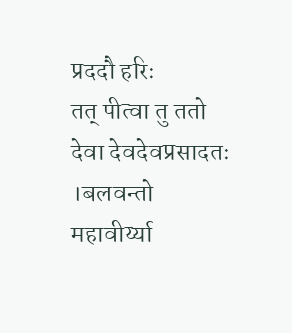प्रददौ हरिः
तत् पीत्वा तु ततो देवा देवदेवप्रसादतः ।बलवन्तो महावीर्य्या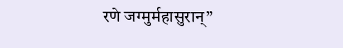रणे जग्मुर्महासुरान्”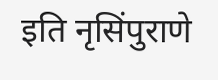इति नृसिंपुराणे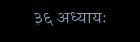३६ अध्यायः